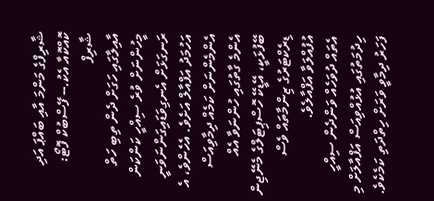ޝާރިފްގެ މަންމަ އާއި ބައްޕަ އަދި ކޮއްކޮއާ އެކު.-- ފޭސްބުކް ފޮޓޯ: ޝާރިފް
އާއިލާގައި ހަގަށް ދެން ތިބި ހަތް މީހުންނަށް ވުރެ ސިއްހީ ކަންކަން ރަނގަޅަށް އެނގިވަޑައިގަންނަވަނީ އަހުމަދު އަފްއާލް އަށެވެ. އެހެންވެ، އެ އެންމެންނަށް ކަމެއް ދިމާވިއަސް އެންމެ ގާތުގައި ހުންނަވާ އެއް ބޭފުޅަކީ، އޭޑީކޭ ހޮސްޕިޓަލްގެ މެނޭޖިން ޑިރެކްޓަރުގެ ޒިންމާތައް ވެސް އުފުއްލަވާ އަފްއާލެވެ.
އެތައް ދުވަހެއް ވަންދެން ސިއްހީ ހިދުމަތުގައި އުޅުއްވިއަސް އަފްއާލަށް މި ފަހަރު ދިމާވީ ވަރަށް ހިތްދަތި ކަމެކެވެ.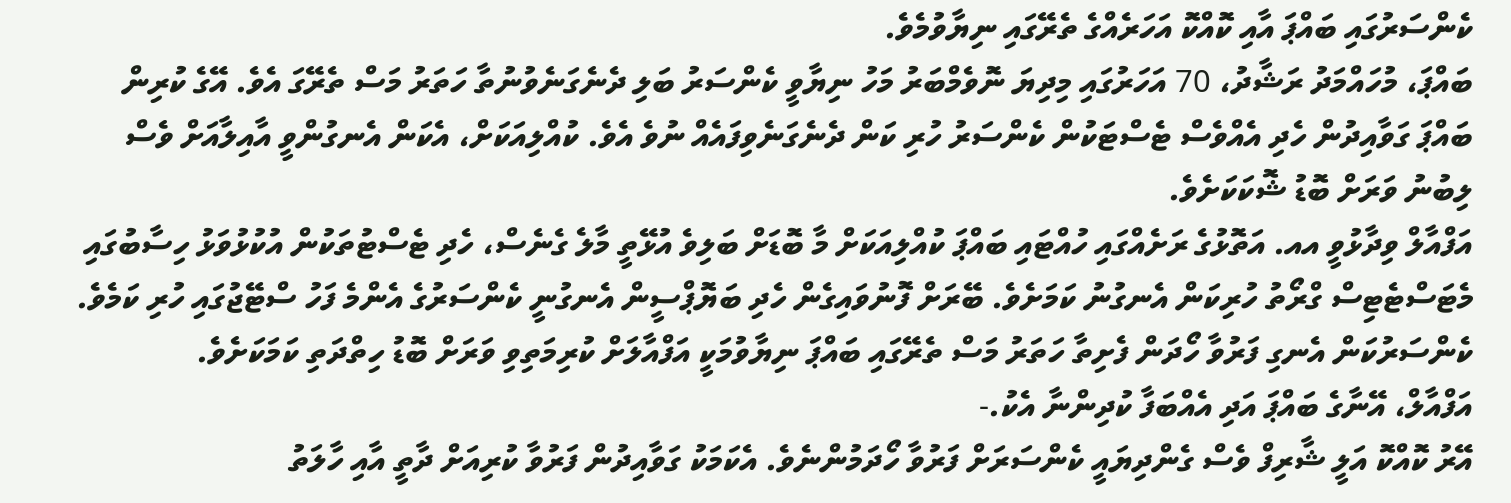ކެންސަރުގައި ބައްޕަ އާއި ކޮއްކޮ އަހަރެއްގެ ތެރޭގައި ނިޔާވުމެވެ.
ބައްޕަ، މުހައްމަދު ރަޝާދު، 70 އަހަރުގައި މިދިޔަ ނޮވެމްބަރު މަހު ނިޔާވީ ކެންސަރު ބަލި ދެނެގަނެވުނުތާ ހަތަރު މަސް ތެރޭގަ އެވެ. އޭގެ ކުރިން ބައްޕަ ގަވާއިދުން ހެދި އެއްވެސް ޓެސްޓަކުން ކެންސަރު ހުރި ކަން ދެނެގަނެވިފައެއް ނުވެ އެވެ. ކުއްލިއަކަށް، އެކަން އެނގުންވީ އާއިލާއަށް ވެސް ލިބުނު ވަރަށް ބޮޑު ޝޮކަކަށެވެ.
އަފްއާލް ވިދާޅުވީ އއ. އަތޮޅުގެ ރަށެއްގައި ހުއްޓައި ބައްޕަ ކުއްލިއަކަށް މާ ބޮޑަށް ބަލިވެ އުޅޭތީ މާލެ ގެނެސް، ހެދި ޓެސްޓުތަކުން އުކުޅުވަޅު ހިސާބުގައި މެޓަސްޓެޓިސް ގްރޯތު ހުރިކަން އެނގުނު ކަމަށެވެ. ބޭރަށް ފޮނުވައިގެން ހެދި ބަޔޮޕްސީން އެނގުނީ ކެންސަރުގެ އެންމެ ފަހު ސްޓޭޖުގައި ހުރި ކަމެވެ.
ކެންސަރުކަން އެނގި ފަރުވާ ހޯދަން ފެށިތާ ހަތަރު މަސް ތެރޭގައި ބައްޕަ ނިޔާވުމަކީ އަފްއާލަށް ކުރިމަތިވި ވަރަށް ބޮޑު ހިތްދަތި ކަމަކަށެވެ.
އަފްއާލް، އޭނާގެ ބައްޕަ އަދި އެއްބަފާ ކުދިންނާ އެކު.-
އޭރު ކޮއްކޮ އަލީ ޝާރިފް ވެސް ގެންދިޔައީ ކެންސަރަށް ފަރުވާ ހޯދަމުންނެވެ. އެކަމަކު ގަވާއިދުން ފަރުވާ ކުރިއަށް ދާތީ އާއި ހާލަތު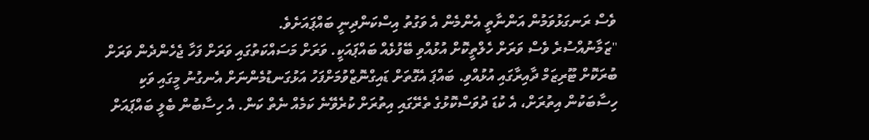ވެސް ރަނގަޅުވަމުން އަންނާތީ އެންމެން އެ ވަގުތު އިސްކަންދިނީ ބައްޕައަށެވެ.
"ޒަމާނުއްސުރެ ވެސް ވަރަށް ހެލްތީކޮށް އުޅުއްވި ބޭފުޅެއް ބައްޕައަކީ. ވަރަށް މަސައްކަތުގައި ވަރަށް ފަހާ ޖެހެންދެން ވަރަށް ބުރަކޮށް ޓޫރިޒަމް ދާއިރާގައި އުޅުއްވި. ބައްޕަ އެގޮތަށް ޑައިގްނޮޒްވުމަށްފަހު އަޅުގަނޑުމެންނަށް އެނގުނު މީގައި ވަކި ހިސާބަކުން އިތުރަށް، އެ ކުޑަ ދުވަސްކޮޅުގެ ތެރޭގައި އިތުރަށް ކުރެވޭނެ ކަމެއް ނެތް ކަން. އެ ހިސާބުން ބެލީ ބައްޕައަށް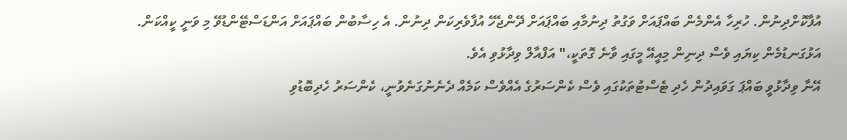އުފާކޮށްދިނުން. ހުރިހާ އެންމެން ބައްޕައަށް ވަގުތު ދިނުމާއި ބައްޕައަށް ދޭންޖެހޭ އުފާވެރިކަން ދިނުން. އެ ހިސާބުން ބައްޕައަށް އަންޑަސްޓޭންޑުވޭ މި ވަނީ ކީއްކަން. އަޅުގަނޑުމެން ކިޔައި ވެސް ދިނިން މިއީއޭ މީގައި ވާނެ ގޮތަކީ،" އަފްއާލް ވިދާޅުވި އެވެ.
އޭނާ ވިދާޅުވީ ބައްޕަ ގަވައިދުން ހެދި ޓެސްޓުތަކުގައި ވެސް ކެންސަރުގެ އެއްވެސް ކަމެއް ދެނެނުގަނެވުނީ، ކެންސަރު ހެދިބޮޑުވި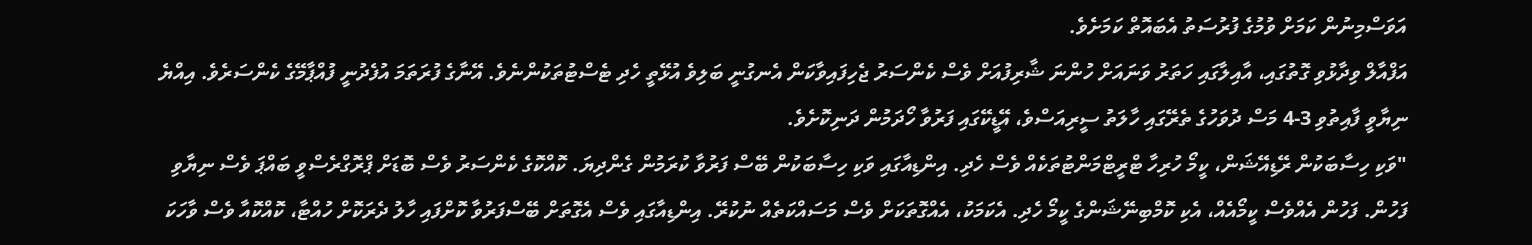އަވަސްމިނުން ކަމަށް ވުމުގެ ފުރުސަތު އެބައޮތް ކަމަށެވެ.
އަފްއާލް ވިދާޅުވި ގޮތުގައި، އާއިލާގައި ހަތަރު ވަނައަށް ހުންނަ ޝާރިފުއަށް ވެސް ކެންސަރު ޖެހިފައިވާކަން އެނގުނީ ބަލިވެ އުޅޭތީ ހެދި ޓެސްޓުތަކުންނެވެ. އޭނާގެ ފުރަތަމަ އުފެދުނީ ފުއްޕާމޭގެ ކެންސަރެވެ. އިއްޔެ ނިޔާވީ ފާއިތުވި 3-4 މަސް ދުވަހުގެ ތެރޭގައި ހާލަތު ސީރިއަސްވެ، އޭޑީކޭގައި ފަރުވާ ހޯދަމުން ދަނިކޮށެވެ.
"ވަކި ހިސާބަކުން ރޭޑިއޭޝަން، ކީމޯ ހުރިހާ ޓްރީޓްމަންޓުތަކެއް ވެސް ހެދި. އިންޑިއާގައި ވަކި ހިސާބަކުން ބޭސް ފަރުވާ ކުރަމުން ގެންދިޔަ. ކޮއްކޮގެ ކެންސަރު ވެސް ބޮޑަށް ޕްރޮގްރެސްވީ ބައްޕަ ވެސް ނިޔާވި ފަހުން. ފަހުން އެއްވެސް ކީމޯއެއް، އެކި ކޮމްބިނޭޝަންގެ ކީމޯ ހެދި. އެކަމަކު، އެއްގޮތަކަށް ވެސް މަސައްކަތެއް ނުކުރޭ. އިންޑިއާގައި ވެސް އެގޮތަށް ބޭސްފަރުވާ ކޮށްފައި ހާލު ދެރަކޮށް ހުއްޓާ، ކޮއްކޮއާ ވެސް ވާހަކަ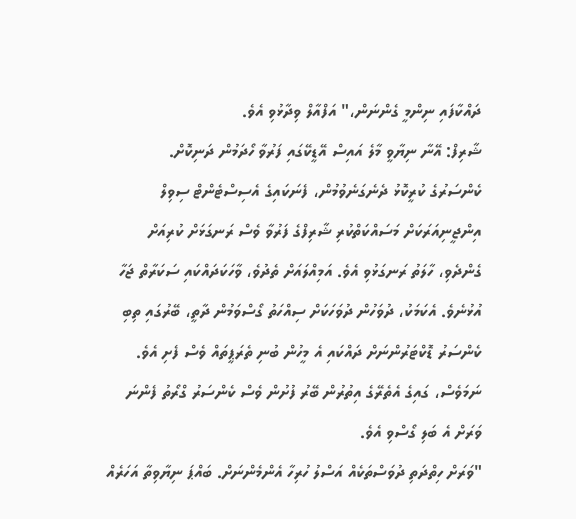ދައްކާފައި ނިންމީ ގެންނަން،" އަފްއާލް ވިދާޅުވި އެވެ.
ޝާރިފް: އޭނާ ނިޔާވީ މާލެ އައިސް އޭޑީކޭގައި ފަރުވާ ހޯދަމުން ދަނިކޮށް.
ކެންސަރުގެ ކުރީކޮޅު ދެނެގަނެވުމުން، ފެނަކައިގެ އެސިސްޓެންޓް ސިވިލް އިންޖީނިއަރަކަށް މަސައްކަތްކުރި ޝާރިފްގެ ފަރުވާ ވެސް ރަނގަޅަށް ކުރިއަށް ގެންދެވި، ހާލަތު ރަނގަޅުވި އެވެ. އަމިއްލައަށް ތެދުވެ، ވާހަކަދައްކައި ސަކަރާތް ޖަހާ އުޅުނެވެ. އެކަމަކު، ދުވަހުން ދުވަހަކަށް ސިއްހަތު ގޯސްވަމުން ދާތީ، ބޭރުގައި ތިބި ކެންސަރު ޑޮކްޓަރުންނަށް ދައްކައި އެ މީހުން ބުނި ތެރަޕީތައް ވެސް ފެށި އެވެ. ނަމަވެސް، ގައިގެ އެތެރޭގެ އިތުރުން ބޭރު ފުށުން ވެސް ކެންސަރު ގްރޯތު ފެންނަ ވަރަށް އެ ބަލި ގޯސްވި އެވެ.
"ވަރަށް ހިތްދަތި ދުވަސްތަކެއް އަސްލު ހުރިހާ އެންމެންނަށް. ބައްޕަ ނިޔާވިތާ އަހަރެއް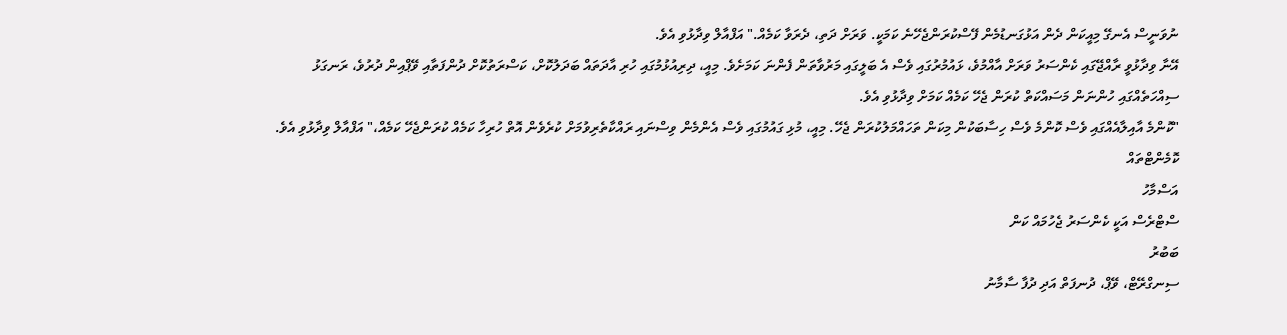ނުވަނީސް އެނގޭ މިއީކަން ދެން އަޅުގަނޑުމެން ފޭސްކުރަންޖެހޭނެ ކަމަކީ. ވަރަށް ދަތި، ދެރަވާ ކަމެއް." އަފްއާލް ވިދާޅުވި އެވެ.
އޭނާ ވިދާޅުވީ ރާއްޖޭގައި ކެންސަރު ވަރަށް އާއްމުވެ، ޅައުމުރުގައި ވެސް އެ ބަލީގައި މަރުވާތަން ފެންނަ ކަމަށެވެ. މިއީ، ދިރިއުޅުމުގައި ހުރި އާދަތައް ބަދަލުކޮށް، ކަސްރަތުކޮށް ދުންފަތާއި ވޭޕްއިން ދުރުވެ، ރަނގަޅު ސިއްހަތެއްގައި ހުންނަން މަސައްކަތް ކުރަން ޖެހޭ ކަމެއް ކަމަށް ވިދާޅުވި އެވެ.
"ކޮންމެ އާއިލާއެއްގައި ވެސް ކޮންމެ ވެސް ހިސާބަކުން މިކަން ތަހައްމަލުކުރަން ޖެހޭ. މިއީ، މުޅި ގައުމުގައި ވެސް އެންމެން ވިސްނައި ރައްކާތެރިވުމަށް ކުރެވެން އޮތް ހުރިހާ ކަމެއް ކުރަންޖެހޭ ކަމެއް،" އަފްއާލް ވިދާޅުވި އެވެ.
ކޮމެންޓްތައް
އަސްމާހު
ސްޓްރެސް އަކީ ކެންސަރު ޖެހުމައް ކަން
ބަބުރު
ސިނގްރޭޓް، ވޭޕް، ދުނފަތް އަދި ދުފާ ސާމާނު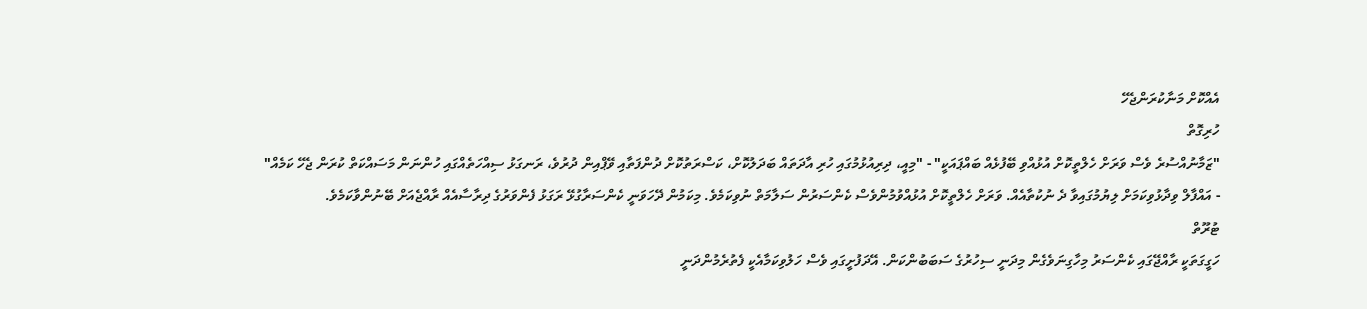އެއްކޮށް މަނާކުރަންޖެހޭ
ހުރިގޮތް
"ޒަމާނުއްސުރެ ވެސް ވަރަށް ހެލްތީކޮށް އުޅުއްވި ބޭފުޅެއް ބައްޕައަކީ" - "މިއީ، ދިރިއުޅުމުގައި ހުރި އާދަތައް ބަދަލުކޮށް، ކަސްރަތުކޮށް ދުންފަތާއި ވޭޕްއިން ދުރުވެ، ރަނގަޅު ސިއްހަތެއްގައި ހުންނަން މަސައްކަތް ކުރަން ޖެހޭ ކަމެއް" - އައްފާލް ވިދާޅުވިކަމަށް ލިޔުމުގައިވާ ދެ ނުކުތާއެއް. ވަރަށް ހެލްތީކޮށް އުޅުއްވުމުންވެސް ކެންސަރުން ސަލާމަތް ނުވިކަމެވެ. މިކަމުން ދޭހަވަނީ ކެންސަރާގުޅޭ ރަގަޅު ފެންވަރުގެ ދިރާސާއެއް ރާއްޖެއަށް ބޭނުންވާކަމެވެ.
ޓުރޫތް
ހަގީގަތަކީ ރާއްޖޭގައި ކެންސަރު މިހާގިނަވެގެން މިދަނީ ސިހުރުގެ ސަބަބުންކަން. އޭދަފުށީގައި ވެސް ހަލުވިކަމާއެކީ ފެތުރެމުންދަނީ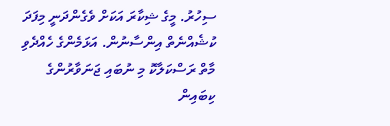ސިހުރު. މީގެ ޝިކާރަ އަކަށް ވެގެންދަނީ މިފަދަ ކުޝެއްނެތް އިންސާނުން. އަޅަމެންގެ ހެއްދެވި މާތް ރަސްކަލާކޮ މި ނުބައި ޖަނަވާރުންގެ ކިބައިން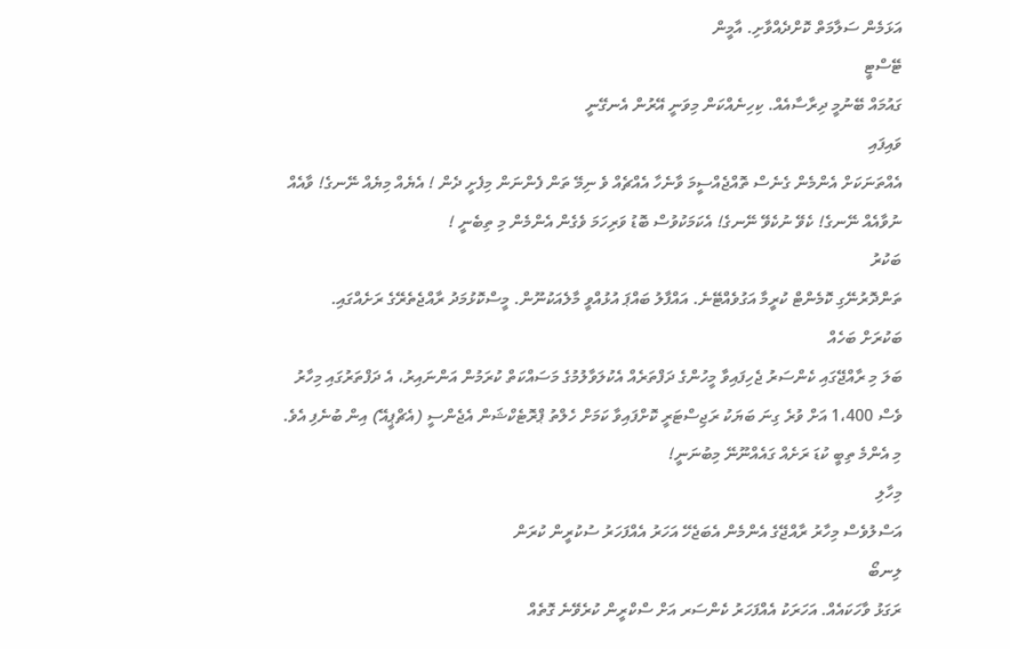އަޅަމެން ސަލާމަތް ކޮށްދެއްވާށި. އާމީން
ޓޭސްޓީ
ގައުމައް ބޭނުމީ ދިރާސާއެއް. ކިހިނެއްކަން މިވަނީ އޭރުން އެނގޭނީ
ވައިފައި
އެއްތަނަކަށް އެންމެން ގެނެސް ތޮއްޖެއްސީމަ ވާނެހާ އެއްޗެއް ވެ ނިމޭ ތަން ފެންނަން މިފެށީ ދެން ! އެޔެއް މިޔެއް ނޭނގެ! ވާއެއް ނުވާއެއް ނޭނގެ! ކެވޭ ނުކެވޭ ނޭނގެ! އެކަމަކުވުސް ބޮޑު ވަރިހަމަ ވެގެން އެންމެން މި ތިބެނީ !
ބަކުރު
ތަންދޮރުނޭގި ކޮމެންޓް ކުރީމާ އަގުވެއްޓޭނެ. އައްފާލު ބައްޕަ އުޅުއްވީ މާލެއަކުނޫން. މީސްކޮޅުމަދު ރާއްޖެތެރޭގެ ރަށެއްގައި.
ބަކުރަށް ބަހެއް
ބަލަ މި ރާއްޖޭގައި ކެންސަރު ޖެހިފައިވާ މީހުންގެ ދަފްތަރެއް އެކުލަވާލުމުގެ މަސައްކަތް ކުރަމުން އަންނައިރު، އެ ދަފްތަރުގައި މިހާރު ވެސް 1،400 އަށް ވުރެ ގިނަ ބަޔަކު ރަޖިސްޓަރީ ކޮށްފައިވާ ކަމަށް ހެލްތު ޕްރޮޓެކްޝަން އެޖެންސީ (އެޗްޕީއޭ) އިން ބުނެފި އެވެ. މި އެންމެ ތިބީ ކުޑަ ރަށެއް ގައެއްނޫނޭ މިބުނަނީ!
މިހާލި
އަސްލުވެސް މިހާރު ރާއްޖޭގެ އެންމެން އެބަޖެހޭ އަހަރު އެއްފަހަރު ސުކުރީން ކުރަން
ލިނބޯ
ރަގަޅު ވާހަކައެއް. އަހަރަކު އެއްފަހަރު ކެންސަރ އަށް ސްކްރީން ކުރެވޭނެ ގޮތެއް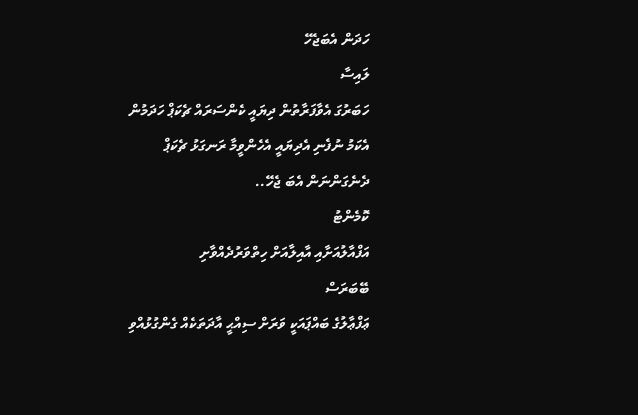ހަދަން އެބަޖެހޭ
ލައިސާ
ހަބަރުގަ އެވާފަރާތުން ދިޔައީ ކެންސަރައް ޗެކަޕް ހަދަމުން އެކަމު ނުފެނި އެދިޔައީ އެހެންވީމާ ރަނގަޅު ޗެކަޕް ދެނެގަންނަން އެބަ ޖެހޭ..
ކޮމެންޓު
އަފްއާލުއަށާއި އާއިލާއަށް ހިތްވަރުދެއްވާށި
ބޭބަރަސް
ޢަފްޢާލުގެ ބައްޕައަކީ ވަރަށް ސިއްޙީ އާދަތަކެއް ގެންގުޅުއްވި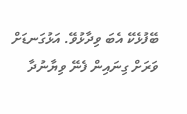ބޭފުޅެކޭ އެބަ ވިދާޅުވޭ. އަޅުގަނޑަށް ވަރަށް ގިނައިން ފެނޭ ވިޔާނުދާ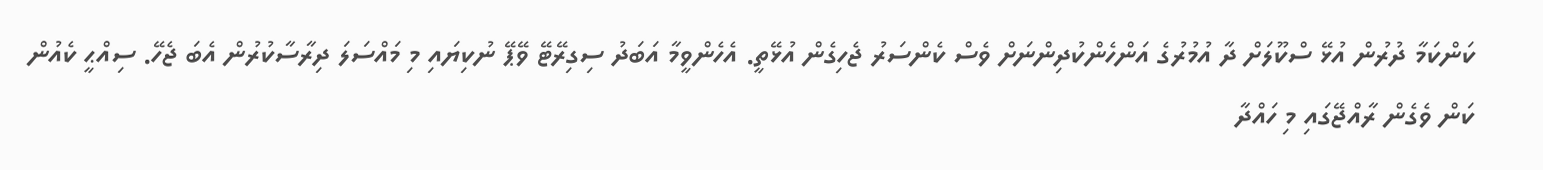ކަންކަމާ ދުރުން އުޅޭ ސްކޫލަށް ދާ އުމުރުގެ އަންހެންކުދިންނަށް ވެސް ކެންސަރު ޖެހިގެން އުޅޭތީ. އެހެންވީމާ އަބަދު ސިގިރޭޓޭ ވޭޕޭ ނުކިޔައި މި މައްސަލަ ދިރާސާކުރުން އެބަ ޖެހޭ. ސިއްޙީ ކެއުން ކަން ވެގެން ރާއްޖޭގައި މި ހައްދާ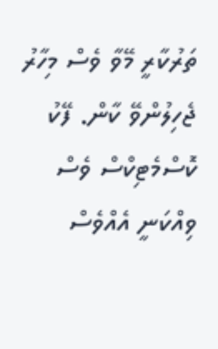ތަރުކާރީ މޭވާ ވެސް މިހާރު ޖެހިލުންވޭ ކާން. ފޭކު ކޮސްމެޓިކްސް ވެސް ވިއްކަނީ އެއްވެސް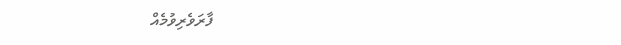ފާރަވެރިވުމެއް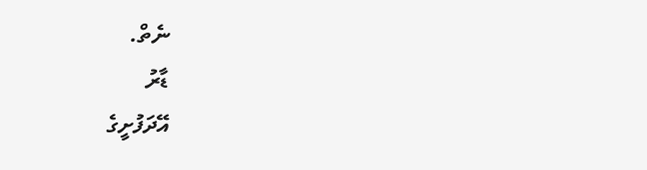ނެތް.
ޑާރު
އޭދަފުށީގެ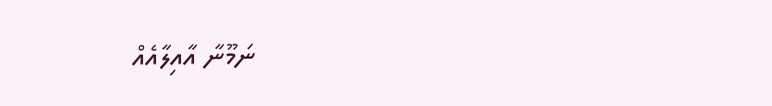ނަމޫނާ އާއިލާއެއް